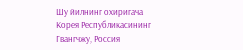Шу йилнинг охиригача Корея Республикасининг Гвангчжу, Россия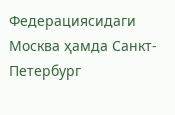Федерациясидаги Москва ҳамда Санкт-Петербург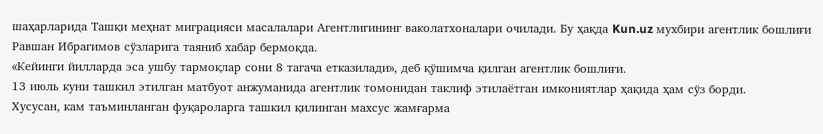шаҳарларида Ташқи меҳнат миграцияси масалалари Агентлигининг ваколатхоналари очилади. Бу ҳақда Kun.uz мухбири агентлик бошлиғи Равшан Ибрагимов сўзларига таяниб хабар бермоқда.
«Кейинги йилларда эса ушбу тармоқлар сони 8 тагача етказилади», деб қўшимча қилган агентлик бошлиғи.
13 июль куни ташкил этилган матбуот анжуманида агентлик томонидан таклиф этилаётган имкониятлар ҳақида ҳам сўз борди.
Хусусан, кам таъминланган фуқароларга ташкил қилинган махсус жамғарма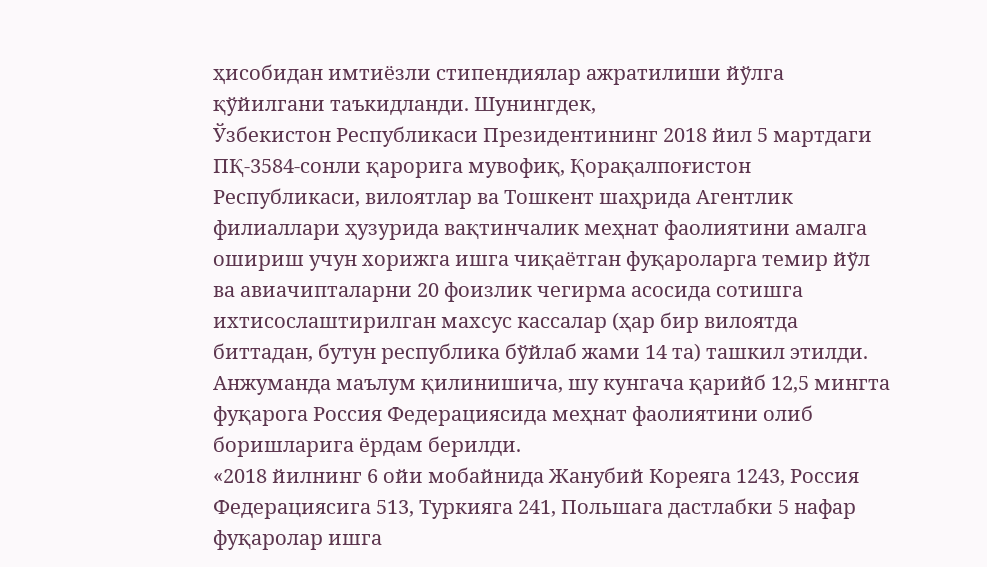ҳисобидан имтиёзли стипендиялар ажратилиши йўлга қўйилгани таъкидланди. Шунингдек,
Ўзбекистон Республикаси Президентининг 2018 йил 5 мартдаги ПҚ-3584-сонли қарорига мувофиқ, Қорақалпоғистон Республикаси, вилоятлар ва Тошкент шаҳрида Агентлик филиаллари ҳузурида вақтинчалик меҳнат фаолиятини амалга ошириш учун хорижга ишга чиқаётган фуқароларга темир йўл ва авиачипталарни 20 фоизлик чегирма асосида сотишга ихтисослаштирилган махсус кассалар (ҳар бир вилоятда биттадан, бутун республика бўйлаб жами 14 та) ташкил этилди.
Анжуманда маълум қилинишича, шу кунгача қарийб 12,5 мингта фуқарога Россия Федерациясида меҳнат фаолиятини олиб боришларига ёрдам берилди.
«2018 йилнинг 6 ойи мобайнида Жанубий Кореяга 1243, Россия Федерациясига 513, Туркияга 241, Польшага дастлабки 5 нафар фуқаролар ишга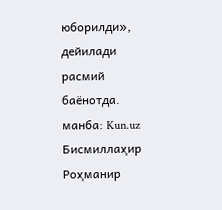юборилди», дейилади расмий баёнотда.
манба: Kun.uz
Бисмиллаҳир Роҳманир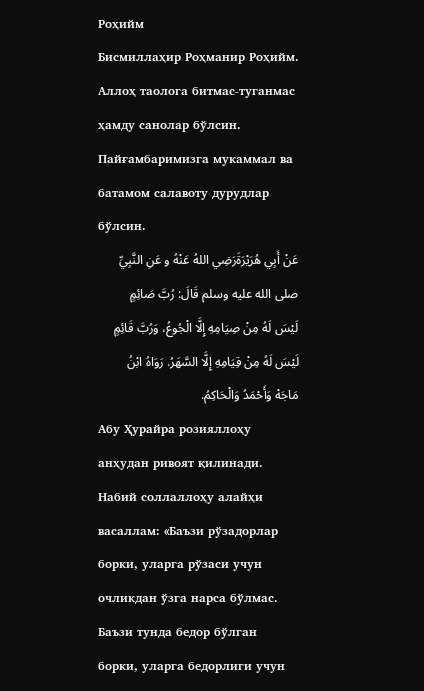Роҳийм
Бисмиллаҳир Роҳманир Роҳийм.
Аллоҳ таолога битмас-туганмас ҳамду санолар бўлсин.
Пайғамбаримизга мукаммал ва батамом салавоту дурудлар бўлсин.
عَنْ أَبِي هُرَيْرَةَرَضِي اللهُ عَنْهُ و عَنِ النَّبِيِّ صلى الله عليه وسلم قَالَ: رُبَّ صَائِمٍ لَيْسَ لَهُ مِنْ صِيَامِهِ إِلَّا الْجُوعُ، وَرُبَّ قَائِمٍ لَيْسَ لَهُ مِنْ قِيَامِهِ إِلَّا السَّهَرُ. رَوَاهُ ابْنُ مَاجَهْ وَأَحْمَدُ وَالْحَاكِمُ.
Абу Ҳурайра розияллоҳу анҳудан ривоят қилинади. Набий соллаллоҳу алайҳи васаллам: «Баъзи рўзадорлар борки, уларга рўзаси учун очликдан ўзга нарса бўлмас. Баъзи тунда бедор бўлган борки, уларга бедорлиги учун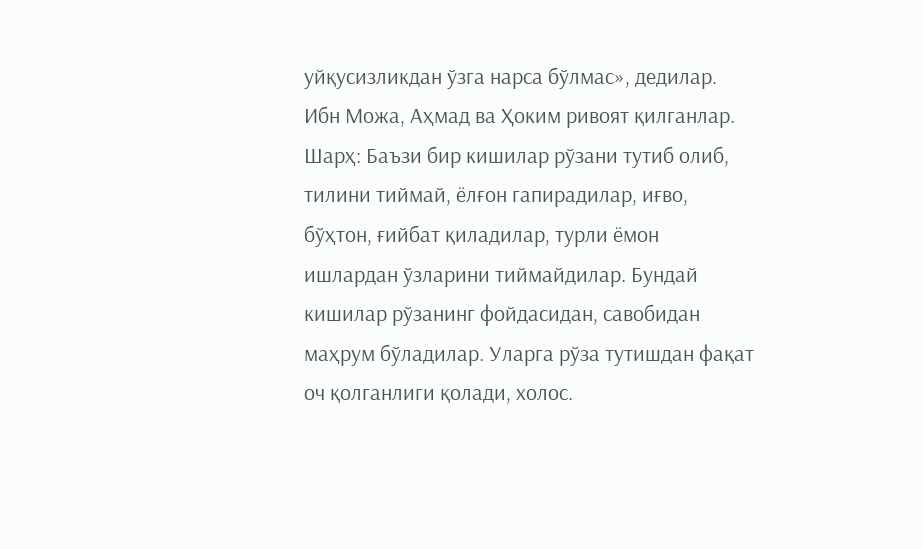уйқусизликдан ўзга нарса бўлмас», дедилар.
Ибн Можа, Аҳмад ва Ҳоким ривоят қилганлар.
Шарҳ: Баъзи бир кишилар рўзани тутиб олиб, тилини тиймай, ёлғон гапирадилар, иғво, бўҳтон, ғийбат қиладилар, турли ёмон ишлардан ўзларини тиймайдилар. Бундай кишилар рўзанинг фойдасидан, савобидан маҳрум бўладилар. Уларга рўза тутишдан фақат оч қолганлиги қолади, холос.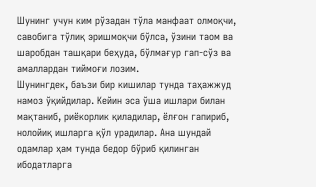Шунинг учун ким рўзадан тўла манфаат олмоқчи, савобига тўлиқ эришмоқчи бўлса, ўзини таом ва шаробдан ташқари беҳуда, бўлмағур гап-сўз ва амаллардан тиймоғи лозим.
Шунингдек, баъзи бир кишилар тунда таҳажжуд намоз ўқийдилар. Кейин эса ўша ишлари билан мақтаниб, риёкорлик қиладилар, ёлғон гапириб, нолойиқ ишларга қўл урадилар. Ана шундай одамлар ҳам тунда бедор бўриб қилинган ибодатларга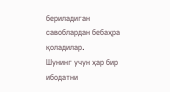бериладиган савоблардан бебаҳра қоладилар.
Шунинг учун ҳар бир ибодатни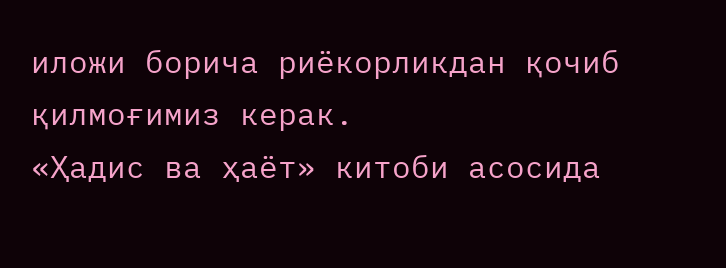иложи борича риёкорликдан қочиб қилмоғимиз керак.
«Ҳадис ва ҳаёт» китоби асосида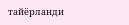тайёрланди